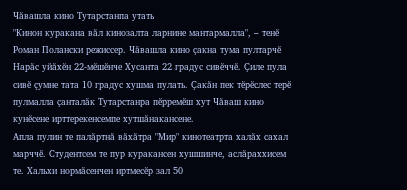Чӑвашла кино Тутарстанпа утать
"Кинон куракана вӑл кинозалта ларнине мантармалла", – тенӗ Роман Полански режиссер. Чӑвашла кино ҫакна тума пултарчӗ
Нарӑс уйӑхӗн 22-мӗшӗнче Хусанта 22 градус сивӗччӗ. Ҫиле пула сивӗ ҫумне тата 10 градус хушма пулать. Ҫакӑн пек тӗрӗслес терӗ пулмалла ҫанталӑк Тутарстанра пӗрремӗш хут Чӑваш кино кунӗсене ирттерекенсемпе хутшӑнакансене.
Апла пулин те палӑртнӑ вӑхӑтра "Мир" кинотеатрта халӑх сахал марччӗ. Студентсем те пур куракансен хушшинче, аслӑраххисем те. Хальхи нормӑсенчен иртмесӗр зал 50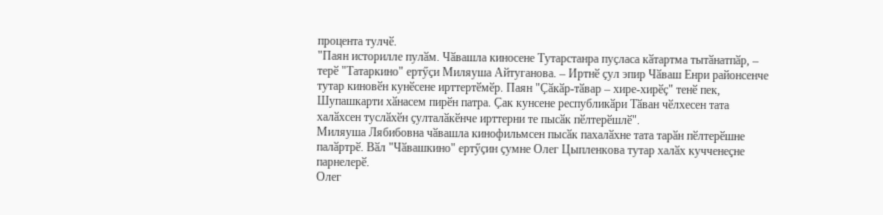процента тулчӗ.
"Паян историлле пулӑм. Чӑвашла киносене Тутарстанра пуҫласа кӑтартма тытӑнатпӑр, – терӗ "Татаркино" ертӳҫи Миляуша Айтуганова. – Иртнӗ ҫул эпир Чӑваш Енри районсенче тутар киновӗн кунӗсене ирттертӗмӗр. Паян "Ҫӑкӑр-тӑвар – хире-хирӗҫ" тенӗ пек, Шупашкарти хӑнасем пирӗн патра. Ҫак кунсене республикӑри Тӑван чӗлхесен тата халӑхсен туслӑхӗн ҫулталӑкӗнче ирттерни те пысӑк пӗлтерӗшлӗ".
Миляуша Лябибовна чӑвашла кинофильмсен пысӑк пахалӑхне тата тарӑн пӗлтерӗшне палӑртрӗ. Вӑл "Чӑвашкино" ертӳҫин ҫумне Олег Цыпленкова тутар халӑх кучченеҫне парнелерӗ.
Олег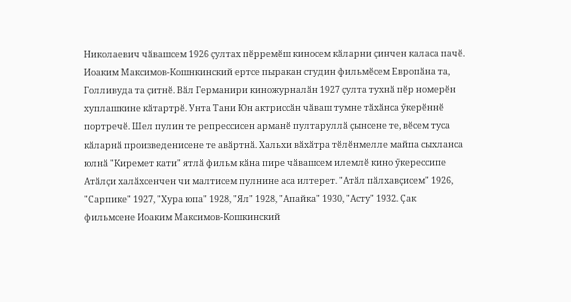Николаевич чӑвашсем 1926 ҫултах пӗрремӗш киносем кӑларни ҫинчен каласа пачӗ. Иоаким Максимов-Кошнкинский ертсе пыракан студин фильмӗсем Европӑна та, Голливуда та ҫитнӗ. Вӑл Германири киножурналӑн 1927 ҫулта тухнӑ пӗр номерӗн хуплашкине кӑтартрӗ. Унта Тани Юн актриссӑн чӑваш тумне тӑхӑнса ӳкерӗннӗ портречӗ. Шел пулин те репрессисен арманӗ пултаруллӑ ҫынсене те, вӗсем туса кӑларнӑ произведенисене те авӑртнӑ. Хальхи вӑхӑтра тӗлӗнмелле майпа сыхланса юлнӑ "Киремет кати" ятлӑ фильм кӑна пире чӑвашсем илемлӗ кино ӳкерессипе Атӑлҫи халӑхсенчен чи малтисем пулнине аса илтерет. "Атӑл пӑлхавҫисем" 1926, "Сарпике" 1927, "Хура юпа" 1928, "Ял" 1928, "Апайка" 1930, "Асту" 1932. Ҫак фильмсене Иоаким Максимов-Кошкинский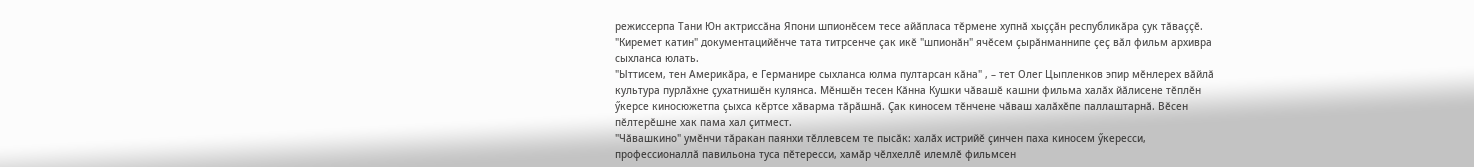режиссерпа Тани Юн актриссӑна Япони шпионӗсем тесе айӑпласа тӗрмене хупнӑ хыҫҫӑн республикӑра ҫук тӑваҫҫӗ.
"Киремет катин" документацийӗнче тата титрсенче ҫак икӗ "шпионӑн" ячӗсем ҫырӑнманнипе ҫеҫ вӑл фильм архивра сыхланса юлать.
"Ыттисем, тен Америкӑра, е Германире сыхланса юлма пултарсан кӑна" , – тет Олег Цыпленков эпир мӗнлерех вӑйлӑ культура пурлӑхне ҫухатнишӗн кулянса. Мӗншӗн тесен Кӑнна Кушки чӑвашӗ кашни фильма халӑх йӑлисене тӗплӗн ӳкерсе киносюжетпа ҫыхса кӗртсе хӑварма тӑрӑшнӑ. Ҫак киносем тӗнчене чӑваш халӑхӗпе паллаштарнӑ. Вӗсен пӗлтерӗшне хак пама хал ҫитмест.
"Чӑвашкино" умӗнчи тӑракан паянхи тӗллевсем те пысӑк: халӑх истрийӗ ҫинчен паха киносем ӳкересси, профессионаллӑ павильона туса пӗтересси, хамӑр чӗлхеллӗ илемлӗ фильмсен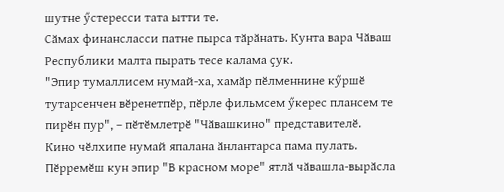шутне ӳстересси тата ытти те.
Сӑмах финансласси патне пырса тӑрӑнать. Кунта вара Чӑваш Республики малта пырать тесе калама ҫук.
"Эпир тумаллисем нумай-ха, хамӑр пӗлменнине кӳршӗ тутарсенчен вӗренетпӗр, пӗрле фильмсем ӳкерес плансем те пирӗн пур", – пӗтӗмлетрӗ "Чӑвашкино" представителӗ.
Кино чӗлхипе нумай япалана ӑнлантарса пама пулать. Пӗрремӗш кун эпир "В красном море" ятлӑ чӑвашла-вырӑсла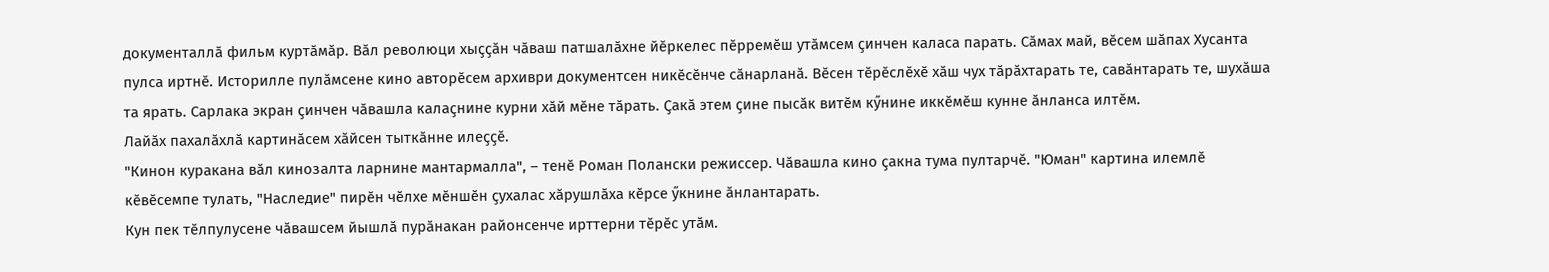документаллӑ фильм куртӑмӑр. Вӑл революци хыҫҫӑн чӑваш патшалӑхне йӗркелес пӗрремӗш утӑмсем ҫинчен каласа парать. Сӑмах май, вӗсем шӑпах Хусанта пулса иртнӗ. Историлле пулӑмсене кино авторӗсем архиври документсен никӗсӗнче сӑнарланӑ. Вӗсен тӗрӗслӗхӗ хӑш чух тӑрӑхтарать те, савӑнтарать те, шухӑша та ярать. Сарлака экран ҫинчен чӑвашла калаҫнине курни хӑй мӗне тӑрать. Ҫакӑ этем ҫине пысӑк витӗм кӳнине иккӗмӗш кунне ӑнланса илтӗм.
Лайӑх пахалӑхлӑ картинӑсем хӑйсен тыткӑнне илеҫҫӗ.
"Кинон куракана вӑл кинозалта ларнине мантармалла", – тенӗ Роман Полански режиссер. Чӑвашла кино ҫакна тума пултарчӗ. "Юман" картина илемлӗ кӗвӗсемпе тулать, "Наследие" пирӗн чӗлхе мӗншӗн ҫухалас хӑрушлӑха кӗрсе ӳкнине ӑнлантарать.
Кун пек тӗлпулусене чӑвашсем йышлӑ пурӑнакан районсенче ирттерни тӗрӗс утӑм.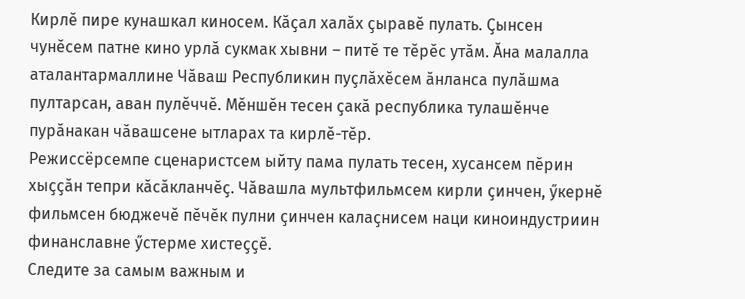Кирлӗ пире кунашкал киносем. Кӑҫал халӑх ҫыравӗ пулать. Ҫынсен чунӗсем патне кино урлӑ сукмак хывни – питӗ те тӗрӗс утӑм. Ӑна малалла аталантармаллине Чӑваш Республикин пуҫлӑхӗсем ӑнланса пулӑшма пултарсан, аван пулӗччӗ. Мӗншӗн тесен ҫакӑ республика тулашӗнче пурӑнакан чӑвашсене ытларах та кирлӗ-тӗр.
Режиссёрсемпе сценаристсем ыйту пама пулать тесен, хусансем пӗрин хыҫҫӑн тепри кӑсӑкланчӗҫ. Чӑвашла мультфильмсем кирли ҫинчен, ӳкернӗ фильмсен бюджечӗ пӗчӗк пулни ҫинчен калаҫнисем наци киноиндустриин финанславне ӳстерме хистеҫҫӗ.
Следите за самым важным и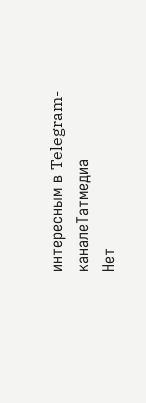интересным в Telegram-каналеТатмедиа
Нет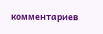комментариев